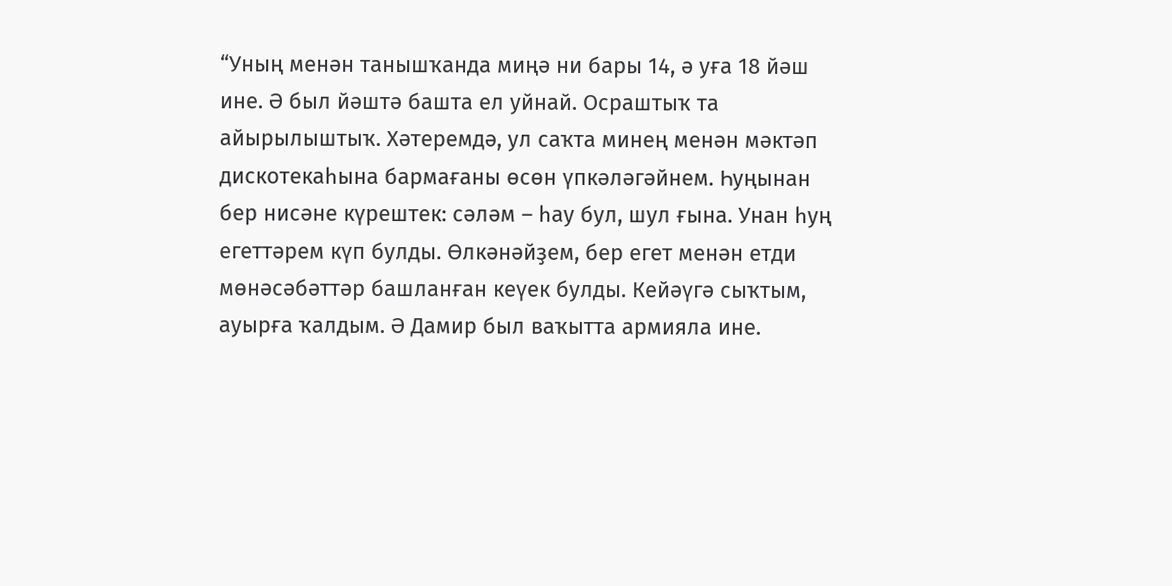“Уның менән танышҡанда миңә ни бары 14, ә уға 18 йәш ине. Ә был йәштә башта ел уйнай. Осраштыҡ та айырылыштыҡ. Хәтеремдә, ул саҡта минең менән мәктәп дискотекаһына бармағаны өсөн үпкәләгәйнем. Һуңынан бер нисәне күрештек: сәләм – һау бул, шул ғына. Унан һуң егеттәрем күп булды. Өлкәнәйҙем, бер егет менән етди мөнәсәбәттәр башланған кеүек булды. Кейәүгә сыҡтым, ауырға ҡалдым. Ә Дамир был ваҡытта армияла ине.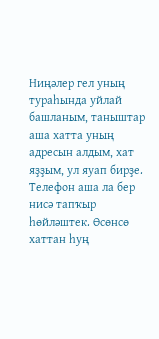Ниңәлер гел уның тураһында уйлай башланым, таныштар аша хатта уның адресын алдым, хат яҙҙым, ул яуап бирҙе. Телефон аша ла бер нисә тапҡыр һөйләштек. Өсөнсө хаттан һуң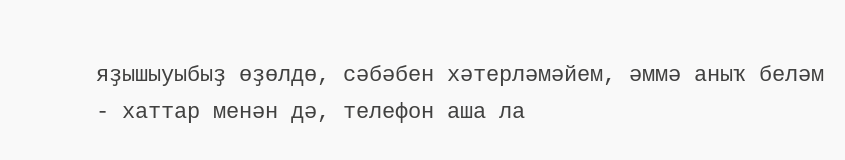яҙышыуыбыҙ өҙөлдө, сәбәбен хәтерләмәйем, әммә аныҡ беләм - хаттар менән дә, телефон аша ла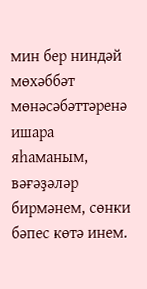мин бер ниндәй мөхәббәт мөнәсәбәттәренә ишара яһаманым, вәғәҙәләр бирмәнем, сөнки бәпес көтә инем.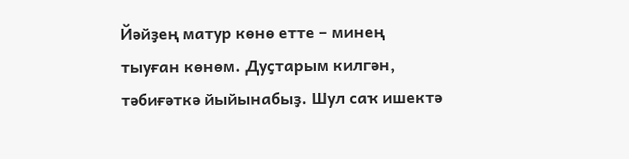Йәйҙең матур көнө етте – минең тыуған көнөм. Дуҫтарым килгән, тәбиғәткә йыйынабыҙ. Шул саҡ ишектә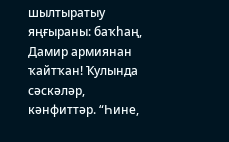шылтыратыу яңғыраны: баҡһаң, Дамир армиянан ҡайтҡан! Ҡулында сәскәләр, кәнфиттәр. “Һине,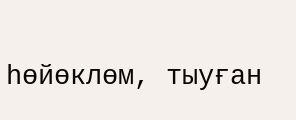һөйөклөм, тыуған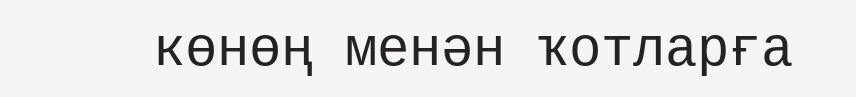көнөң менән ҡотларға